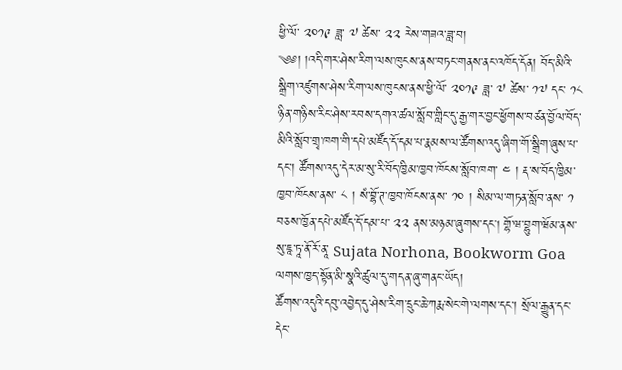ཕྱི་ལོ་ ༢༠༡༩ ཟླ་ ༧ ཚེས་ ༢༢ རེས་གཟའ་ཟླ་བ།
༄༅། །འདི་གར་ཤེས་རིག་ལས་ཁུངས་ནས་བཏང་གནས་ནང་འཁོད་དོན། བོད་མིའི་སྒྲིག་འཛུགས་ཤེས་རིག་ལས་ཁུངས་ནས་ཕྱི་ལོ་ ༢༠༡༩ ཟླ་ ༧ ཚེས་ ༡༧ དང་ ༡༨ ཉིན་གཉིས་རིང་ཤེས་རབས་དགའ་ཚལ་སློབ་གླིང་དུ་རྒྱ་གར་བྱང་ཕྱོགས་བཙན་བྱོལ་བོད་མིའི་སློབ་གྲྭ་ཁག་གི་དཔེ་མཛོད་དོ་དམ་པ་རྣམས་ལ་ཚོགས་འདུ་ཞིག་གོ་སྒྲིག་ཞུས་པ་དང་། ཚོགས་འདུ་དེར་མ་སུ་རི་བོད་ཁྱིམ་ཁྱབ་ཁོངས་སློབ་ཁག་ ༤ ། རྡ་ས་བོད་ཁྱིམ་ཁྱབ་ཁོངས་ནས་ ༨ ། སཾ་བྷོ་ཊ་ཁྱབ་ཁོངས་ནས་ ༡༠ ། སིམ་ལ་གཏན་སློབ་ནས་ ༡ བཅས་ཁྱོན་དཔེ་མཛོད་དོ་དམ་པ་ ༢༢ ནས་མཉམ་ཞུགས་དང། གྷོ་ཝ་བྷུག་ཝོམ་ནས་སུ་ཇཱ་ཏཱ་ནོ་རོ་ནཱ་ Sujata Norhona, Bookworm Goa ལགས་ཁྱད་སྟོན་མི་སྣའི་ཚུལ་དུ་གདན་ཞུ་གནང་ཡོད།
ཚོགས་འདུའི་དབུ་འབྱེད་དུ་ཤེས་རིག་དྲུང་ཆེ་ཀརྨ་སེང་གེ་ལགས་དང་། སྲོལ་རྒྱུན་དང་དེང་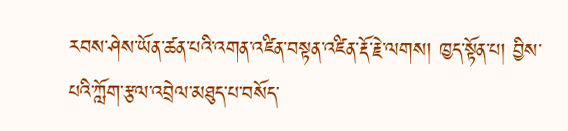རབས་ཤེས་ཡོན་ཚན་པའི་འགན་འཛིན་བསྟན་འཛིན་རྡོ་རྗེ་ལགས། ཁྱད་སྟོན་པ། བྱིས་པའི་ཀློག་རྩལ་འབྲེལ་མཐུད་པ་བསོད་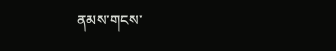ནམས་གངས་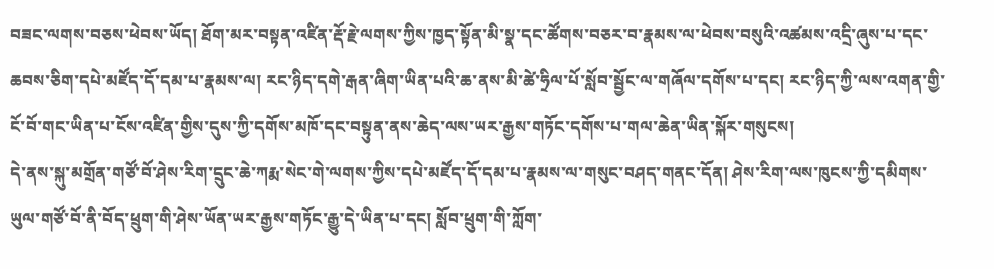བཟང་ལགས་བཅས་ཕེབས་ཡོད། ཐོག་མར་བསྟན་འཛིན་རྡོ་རྗེ་ལགས་ཀྱིས་ཁྱད་སྟོན་མི་སྣ་དང་ཚོགས་བཅར་བ་རྣམས་ལ་ཕེབས་བསུའི་འཚམས་འདྲི་ཞུས་པ་དང་ཆབས་ཅིག་དཔེ་མཛོད་དོ་དམ་པ་རྣམས་ལ། རང་ཉིད་དགེ་རྒན་ཞིག་ཡིན་པའི་ཆ་ནས་མི་ཚེ་ཧྲིལ་པོ་སློབ་སྦྱོང་ལ་གཞོལ་དགོས་པ་དང། རང་ཉིད་ཀྱི་ལས་འགན་གྱི་ངོ་བོ་གང་ཡིན་པ་ངོས་འཛིན་གྱིས་དུས་ཀྱི་དགོས་མཁོ་དང་བསྟུན་ནས་ཆེད་ལས་ཡར་རྒྱས་གཏོང་དགོས་པ་གལ་ཆེན་ཡིན་སྐོར་གསུངས།
དེ་ནས་སྐུ་མགྲོན་གཙོ་བོ་ཤེས་རིག་དྲུང་ཆེ་ཀརྨ་སེང་གེ་ལགས་ཀྱིས་དཔེ་མཛོད་དོ་དམ་པ་རྣམས་ལ་གསུང་བཤད་གནང་དོན། ཤེས་རིག་ལས་ཁུངས་ཀྱི་དམིགས་ཡུལ་གཙོ་བོ་ནི་བོད་ཕྲུག་གི་ཤེས་ཡོན་ཡར་རྒྱས་གཏོང་རྒྱུ་དེ་ཡིན་པ་དང། སློབ་ཕྲུག་གི་ཀློག་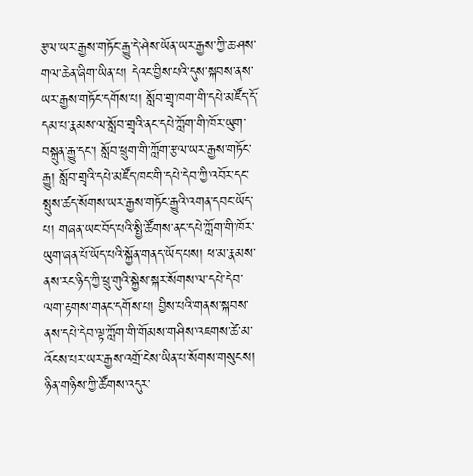རྩལ་ཡར་རྒྱས་གཏོང་རྒྱུ་དེ་ཤེས་ཡོན་ཡར་རྒྱས་ཀྱི་ཆ་ཤས་གལ་ཆེན་ཞིག་ཡིན་པ། དེའང་བྱིས་པའི་དུས་སྐབས་ནས་ཡར་རྒྱས་གཏོང་དགོས་པ། སློབ་གྲྭ་ཁག་གི་དཔེ་མཛོད་དོ་དམ་པ་རྣམས་ལ་སློབ་གྲྭའི་ནང་དཔེ་ཀློག་གི་ཁོར་ཡུག་བསྐྲུན་རྒྱུ་དང་། སློབ་ཕྲུག་གི་ཀློག་རྩལ་ཡར་རྒྱས་གཏོང་རྒྱུ། སློབ་གྲྭའི་དཔེ་མཛོད་ཁང་གི་དཔེ་དེབ་ཀྱི་འབོར་དང་སྤུས་ཚད་སོགས་ཡར་རྒྱས་གཏོང་རྒྱུའི་འགན་དབང་ཡོད་པ། གཞན་ཡང་བོད་པའི་སྤྱི་ཚོགས་ནང་དཔེ་ཀློག་གི་ཁོར་ཡུག་ཞན་པོ་ཡོད་པའི་སྐྱོན་གནད་ཡོད་པས། ཕ་མ་རྣམས་ནས་རང་ཉིད་ཀྱི་ཕྲུ་གུའི་སྐྱེས་སྐར་སོགས་ལ་དཔེ་དེབ་ལག་རྟགས་གནང་དགོས་པ། བྱིས་པའི་གནས་སྐབས་ནས་དཔེ་དེབ་ལྟ་ཀློག་གི་གོམས་གཤིས་འཇགས་ཚེ་མ་འོངས་པར་ཡར་རྒྱས་འགྲོ་ངེས་ཡིན་པ་སོགས་གསུངས།
ཉིན་གཉིས་ཀྱི་ཚོགས་འདུར་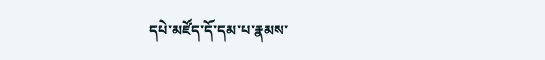དཔེ་མཛོད་དོ་དམ་པ་རྣམས་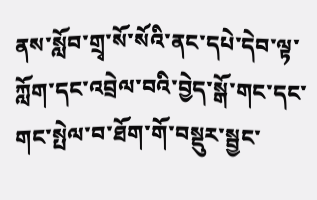ནས་སློབ་གྲྭ་སོ་སོའི་ནང་དཔེ་དེབ་ལྟ་ཀློག་དང་འབྲེལ་བའི་བྱེད་སྒོ་གང་དང་གང་སྤེལ་བ་ཐོག་གོ་བསྡུར་སྦྱང་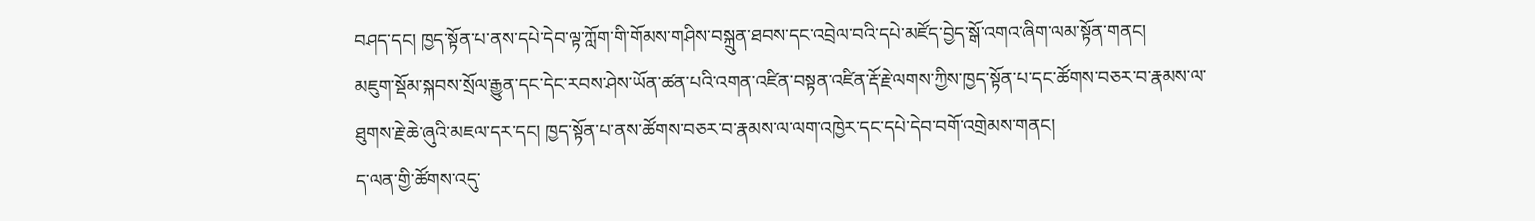བཤད་དང། ཁྱད་སྟོན་པ་ནས་དཔེ་དེབ་ལྟ་ཀློག་གི་གོམས་གཤིས་བསྐྲུན་ཐབས་དང་འབྲེལ་བའི་དཔེ་མཛོད་བྱེད་སྒོ་འགའ་ཞིག་ལམ་སྟོན་གནང།
མཇུག་སྡོམ་སྐབས་སྲོལ་རྒྱུན་དང་དེང་རབས་ཤེས་ཡོན་ཚན་པའི་འགན་འཛིན་བསྟན་འཛིན་རྡོ་རྗེ་ལགས་ཀྱིས་ཁྱད་སྟོན་པ་དང་ཚོགས་བཅར་བ་རྣམས་ལ་ཐུགས་རྗེ་ཆེ་ཞུའི་མཇལ་དར་དང། ཁྱད་སྟོན་པ་ནས་ཚོགས་བཅར་བ་རྣམས་ལ་ལག་འཁྱེར་དང་དཔེ་དེབ་བགོ་འགྲེམས་གནང།
ད་ལན་གྱི་ཚོགས་འདུ་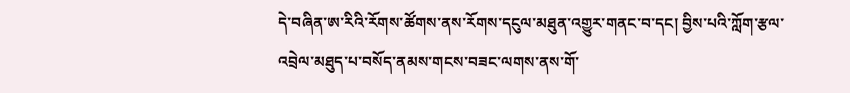དེ་བཞིན་ཨ་རིའི་རོགས་ཚོགས་ནས་རོགས་དངུལ་མཐུན་འགྱུར་གནང་བ་དང། བྱིས་པའི་ཀློག་རྩལ་འབྲེལ་མཐུད་པ་བསོད་ནམས་གངས་བཟང་ལགས་ནས་གོ་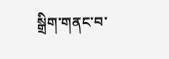སྒྲིག་གནང་བ་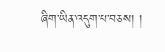ཞིག་ཡིན་འདུག་པ་བཅས། །